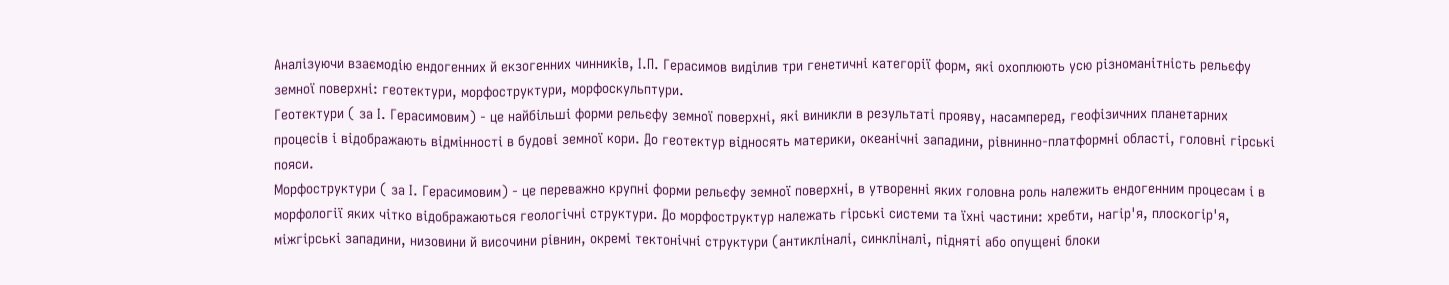Аналізуючи взаємодію ендогенних й екзогенних чинників, І.П. Герасимов виділив три генетичні категорії форм, які охоплюють усю різноманітність рельєфу земної поверхні: геотектури, морфоструктури, морфоскульптури.
Геотектури ( за І. Герасимовим) - це найбільші форми рельєфу земної поверхні, які виникли в результаті прояву, насамперед, геофізичних планетарних процесів і відображають відмінності в будові земної кори. До геотектур відносять материки, океанічні западини, рівнинно-платформні області, головні гірські пояси.
Морфоструктури ( за І. Герасимовим) - це переважно крупні форми рельєфу земної поверхні, в утворенні яких головна роль належить ендогенним процесам і в морфології яких чітко відображаються геологічні структури. До морфоструктур належать гірські системи та їхні частини: хребти, нагір'я, плоскогір'я, міжгірські западини, низовини й височини рівнин, окремі тектонічні структури (антикліналі, синкліналі, підняті або опущені блоки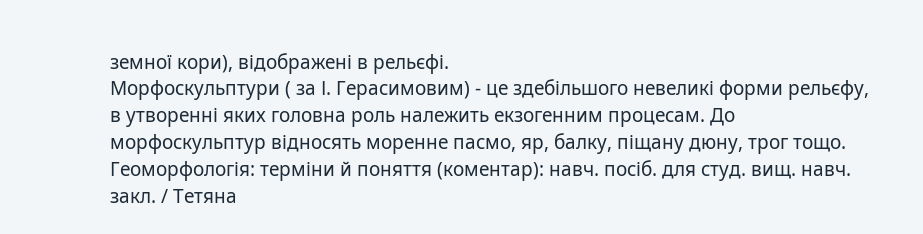земної кори), відображені в рельєфі.
Морфоскульптури ( за І. Герасимовим) - це здебільшого невеликі форми рельєфу, в утворенні яких головна роль належить екзогенним процесам. До морфоскульптур відносять моренне пасмо, яр, балку, піщану дюну, трог тощо.
Геоморфологія: терміни й поняття (коментар): навч. посіб. для студ. вищ. навч. закл. / Тетяна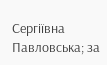Сергіївна Павловська; за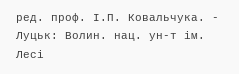ред. проф. І.П. Ковальчука. - Луцьк: Волин. нац. ун-т ім. Лесі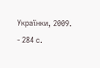Українки, 2009. - 284 с.